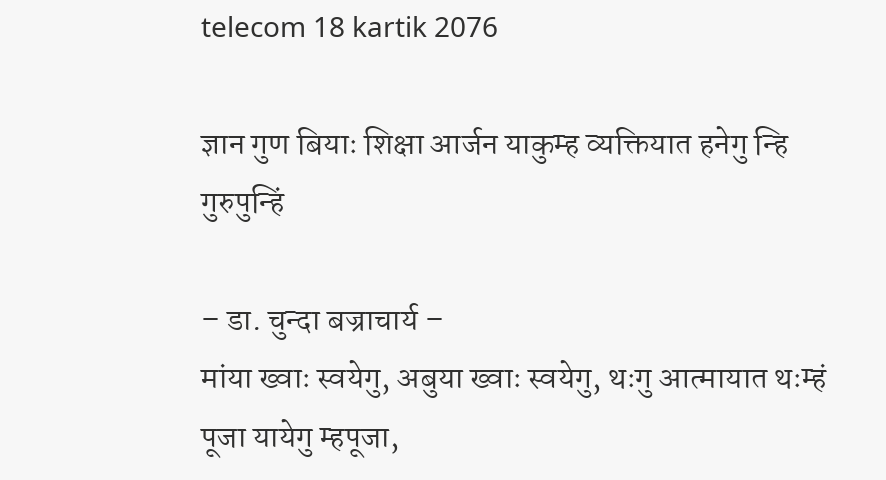telecom 18 kartik 2076

ज्ञान गुण बियाः शिक्षा आर्जन याकुम्ह व्यक्तियात हनेगु न्हि गुरुपुन्हिं

– डा. चुन्दा बज्राचार्य –
मांया ख्वाः स्वयेगु, अबुया ख्वाः स्वयेगु, थःगु आत्मायात थःम्हं पूजा यायेगु म्हपूजा,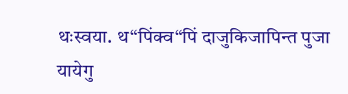थःस्वया. थ“पिंक्व“पिं दाजुकिजापिन्त पुजा यायेगु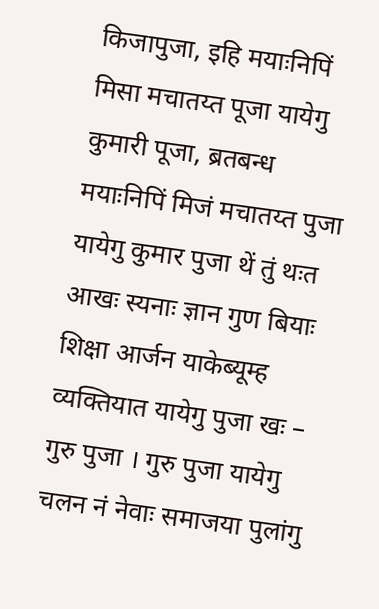किजापुजा, इहि मयाःनिपिं मिसा मचातय्त पूजा यायेगु कुमारी पूजा, ब्रतबन्ध मयाःनिपिं मिजं मचातय्त पुजा यायेगु कुमार पुजा थें तुं थःत आखः स्यनाः ज्ञान गुण बियाः शिक्षा आर्जन याकेब्यूम्ह व्यक्तियात यायेगु पुजा खः – गुरु पुजा । गुरु पुजा यायेगु चलन नं नेवाः समाजया पुलांगु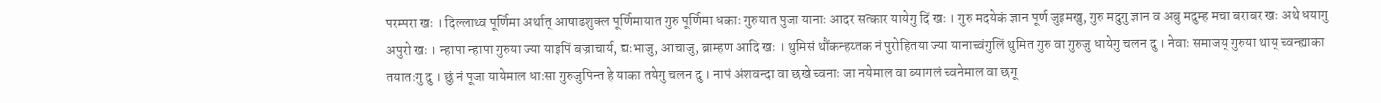परम्परा खः । दिल्लाथ्व पूर्णिमा अर्थात् आषाढशुक्ल पूर्णिमायात गुरु पूर्णिमा धकाः गुरुयात पुजा यानाः आदर सत्कार यायेगु दिं खः । गुरु मदयेकं ज्ञान पूर्ण जुइमखु, गुरु मदुगु ज्ञान व अबु मदुम्ह मचा बराबर खः अथे धयागु अपुरो खः । न्हापा न्हापा गुरुया ज्या याइपिं बज्राचार्य, द्यःभाजु, आचाजु, ब्राम्हण आदि खः । थुमिसं थौंकन्हय्तक नं पुरोहितया ज्या यानाच्वंगुलिं थुमित गुरु वा गुरुजु धायेगु चलन दु । नेवाः समाजय् गुरुया थाय् च्वन्ह्याका तयातःगु दु । छुं नं पूजा यायेमाल धाःसा गुरुजुपिन्त हे याका तयेगु चलन दु । नापं अंशवन्दा वा छखे च्वनाः जा नयेमाल वा ब्यागलं च्वनेमाल वा छगू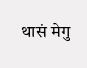थासं मेगु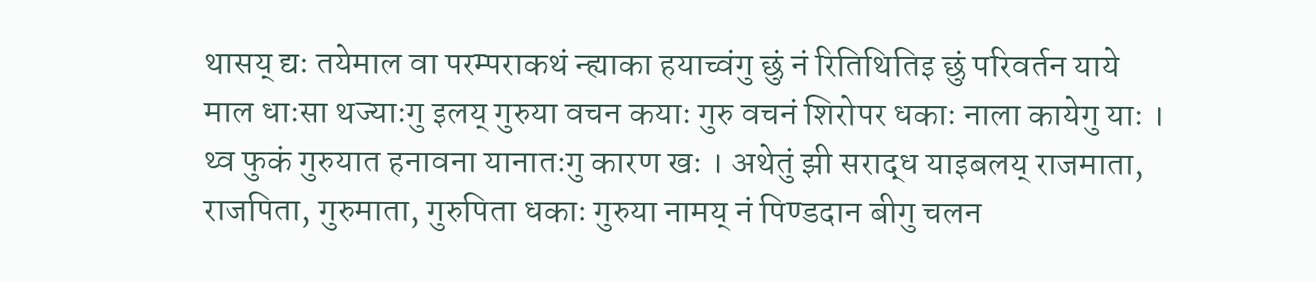थासय् द्यः तयेमाल वा परम्पराकथं न्ह्याका हयाच्वंगु छुं नं रितिथितिइ छुं परिवर्तन याये माल धाःसा थज्याःगु इलय् गुरुया वचन कयाः गुरु वचनं शिरोपर धकाः नाला कायेगु याः । थ्व फुकं गुरुयात हनावना यानातःगु कारण खः । अथेतुं झी सराद्ध याइबलय् राजमाता, राजपिता, गुरुमाता, गुरुपिता धकाः गुरुया नामय् नं पिण्डदान बीगु चलन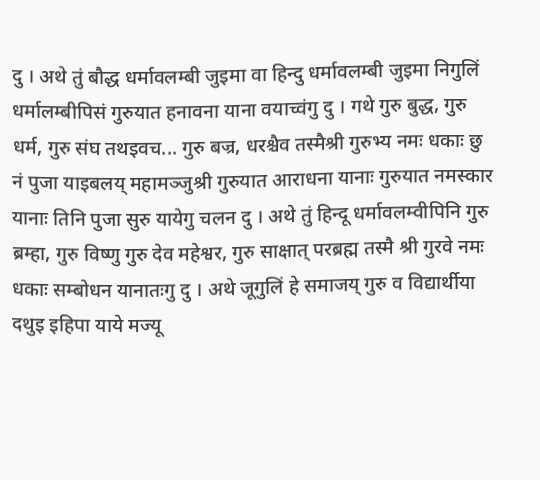दु । अथे तुं बौद्ध धर्मावलम्बी जुइमा वा हिन्दु धर्मावलम्बी जुइमा निगुलिं धर्मालम्बीपिसं गुरुयात हनावना याना वयाच्वंगु दु । गथे गुरु बुद्ध, गुरु धर्म, गुरु संघ तथइवच... गुरु बज्र, धरश्चैव तस्मैश्री गुरुभ्य नमः धकाः छु नं पुजा याइबलय् महामञ्जुश्री गुरुयात आराधना यानाः गुरुयात नमस्कार यानाः तिनि पुजा सुरु यायेगु चलन दु । अथे तुं हिन्दू धर्मावलम्वीपिनि गुरु ब्रम्हा, गुरु विष्णु गुरु देव महेश्वर, गुरु साक्षात् परब्रह्म तस्मै श्री गुरवे नमः धकाः सम्बोधन यानातःगु दु । अथे जूगुलिं हे समाजय् गुरु व विद्यार्थीया दथुइ इहिपा याये मज्यू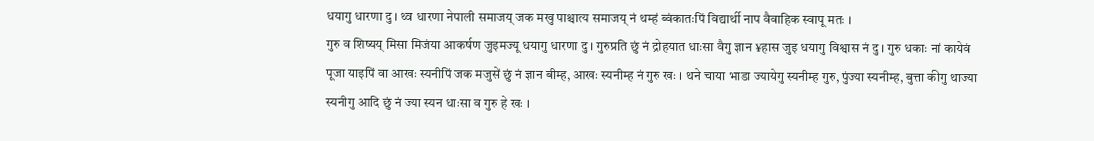धयागु धारणा दु । थ्व धारणा नेपाली समाजय् जक मखु पाश्चात्य समाजय् नं थम्हं ब्वंकातःपिं विद्यार्थी नाप वैवाहिक स्वापू मतः ।
गुरु व शिष्यय् मिसा मिजंया आकर्षण जुइमज्यू धयागु धारणा दु । गुरुप्रति छुं नं द्रोहयात धाःसा वैगु ज्ञान ¥हास जुइ धयागु विश्वास नं दु । गुरु धकाः नां कायेवं पूजा याइपिं वा आखः स्यनीपिं जक मजुसें छुं नं ज्ञान बीम्ह, आखः स्यनीम्ह नं गुरु खः । थने चाया भाडा ज्यायेगु स्यनीम्ह गुरु, पुंज्या स्यनीम्ह, बुत्ता कीगु थाज्या स्यनीगु आदि छुं नं ज्या स्यन धाःसा व गुरु हे खः ।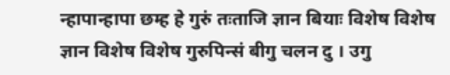न्हापान्हापा छम्ह हे गुरुं तःताजि ज्ञान बियाः विशेष विशेष ज्ञान विशेष विशेष गुरुपिन्सं बीगु चलन दु । उगु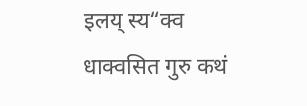इलय् स्य“क्व धाक्वसित गुरु कथं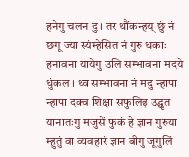हनेगु चलन दु । तर थौंकन्हय् छुं नं छगू ज्या स्यंम्हेसित नं गुरु धकाः हनावना यायेगु उलि सम्भावना मदये धुंकल । थ्व सम्भावना नं मदु न्हापा न्हापा दक्व शिक्षा सफुलिइ उद्घृत यानातःगु मजुसें फुकं हे ज्ञान गुरुया म्हुतुं वा व्यवहारं ज्ञान बीगु जूगुलिं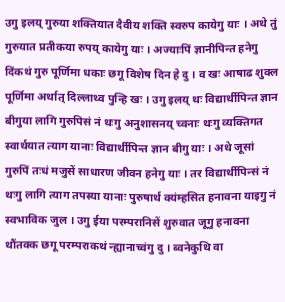उगु इलय् गुरुया शक्तियात दैवीय शक्ति स्वरुप कायेगु याः । अथे तुं गुरुयात प्रतीकया रुपय् कायेगु याः । अज्याःपिं ज्ञानीपिन्त हनेगु दिंकथं गुरु पूर्णिमा धकाः छगू विशेष दिन हे दु । व खः आषाढ शुक्ल पूर्णिमा अर्थात् दिल्लाथ्व पुन्हि खः । उगु इलय् थः विद्यार्थीपिन्त ज्ञान बीगुया लागि गुरुपिसं नं थःगु अनुशासनय् च्वनाः थःगु व्यक्तिगत स्वार्थयात त्याग यानाः विद्यार्थीपिन्त ज्ञान बीगु याः । अथे जूसां गुरुपिं तःधं मजुसें साधारण जीवन हनेगु याः । तर विद्यार्थीपिन्सं नं थःगु लागि त्याग तपस्या यानाः पुरुषार्थ क्यंम्हसित हनावना याइगु नं स्वभाविक जुल । उगु ईया परम्परानिसें शुरुवात जूगु हनावना थौंतक्क छगू परम्पराकथं न्ह्यानाच्वंगु दु । ब्वनेकुथि वा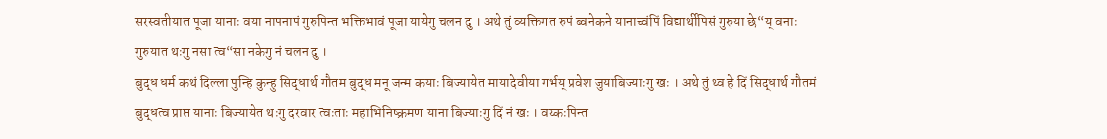सरस्वतीयात पूजा यानाः वया नापनापं गुरुपिन्त भक्तिभावं पूजा यायेगु चलन दु । अथे तुं व्यक्तिगत रुपं ब्वनेकने यानाच्वंपिं विद्यार्थीपिसं गुरुया छे“य् वनाः गुरुयात थःगु नसा त्व“सा नकेगु नं चलन दु ।
बुद्ध धर्म कथं दिल्ला पुन्हि कुन्हु सिद्धार्थ गौतम बुद्ध मनू जन्म कयाः बिज्यायेत मायादेवीया गर्भय् प्रवेश जुयाबिज्याःगु खः । अथे तुं थ्व हे दिं सिद्धार्थ गौतमं बुद्धत्व प्राप्त यानाः बिज्यायेत थःगु दरवार त्वःताः महाभिनिष्क्रमण याना बिज्याःगु दिं नं खः । वय्कःपिन्त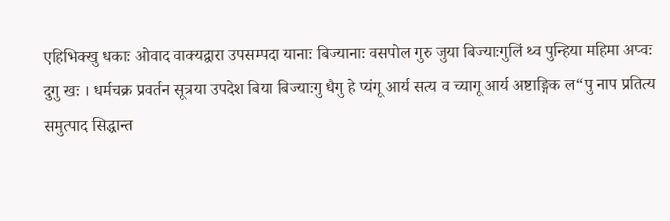एहिभिक्खु धकाः ओवाद वाक्यद्वारा उपसम्पदा यानाः बिज्यानाः वसपोल गुरु जुया बिज्याःगुलिं थ्व पुन्हिया महिमा अप्वः दुगु खः । धर्मचक्र प्रवर्तन सूत्रया उपदेश बिया बिज्याःगु धैगु हे प्यंगू आर्य सत्य व च्यागू आर्य अष्टाङ्गिक ल“पु नाप प्रतित्य समुत्पाद सिद्धान्त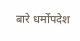बारे धर्मोपदेश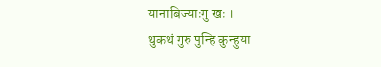यानाबिज्याःगु खः ।
थुकथं गुरु पुन्हि कुन्हुया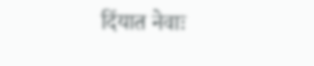दिंयात नेवाः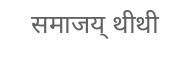समाजय् थीथी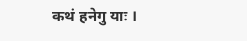कथं हनेगु याः ।